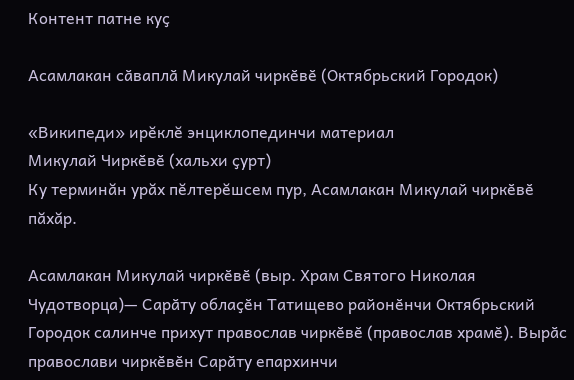Контент патне куҫ

Асамлакан сӑваплӑ Микулай чиркӗвӗ (Октябрьский Городок)

«Википеди» ирĕклĕ энциклопединчи материал
Микулай Чиркӗвӗ (хальхи ҫурт)
Ку терминăн урăх пĕлтерĕшсем пур, Асамлакан Микулай чиркӗвӗ пăхăр.

Асамлакан Микулай чиркӗвӗ (выр. Храм Святого Николая Чудотворца)— Сарӑту облаҫӗн Татищево районӗнчи Октябрьский Городок салинче прихут православ чиркӗвӗ (православ храмӗ). Вырӑс православи чиркӗвӗн Сарӑту епархинчи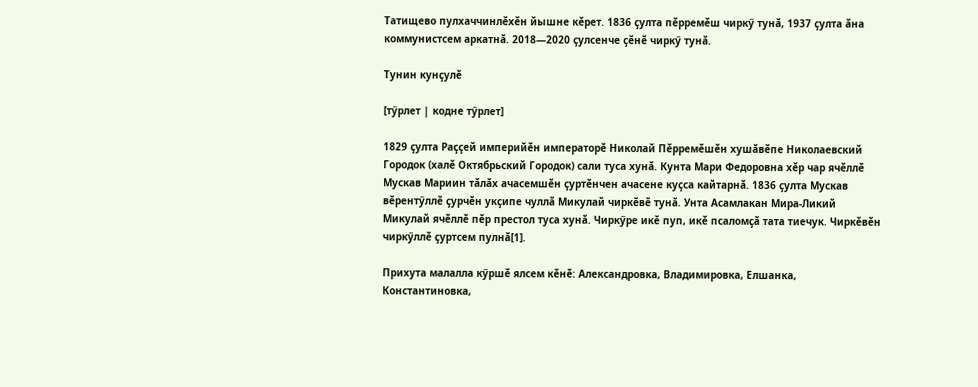Татищево пулхаччинлӗхӗн йышне кӗрет. 1836 ҫулта пӗрремӗш чиркӳ тунӑ, 1937 ҫулта ӑна коммунистсем аркатнӑ. 2018—2020 ҫулсенче ҫӗнӗ чиркӳ тунӑ.

Тунин кунҫулӗ

[тӳрлет | кодне тӳрлет]

1829 ҫулта Раҫҫей империйӗн императорӗ Николай Пӗрремӗшӗн хушӑвӗпе Николаевский Городок (халӗ Октябрьский Городок) сали туса хунӑ. Кунта Мари Федоровна хӗр чар ячӗллӗ Мускав Мариин тӑлӑх ачасемшӗн ҫуртӗнчен ачасене куҫса кайтарнӑ. 1836 ҫулта Мускав вӗрентӳллӗ ҫурчӗн укҫипе чуллӑ Микулай чиркӗвӗ тунӑ. Унта Асамлакан Мира-Ликий Микулай ячӗллӗ пӗр престол туса хунӑ. Чиркӳре икӗ пуп, икӗ псаломҫӑ тата тиечук. Чиркӗвӗн чиркӳллӗ ҫуртсем пулнӑ[1].

Прихута малалла кӳршӗ ялсем кӗнӗ: Александровка, Владимировка, Елшанка, Константиновка,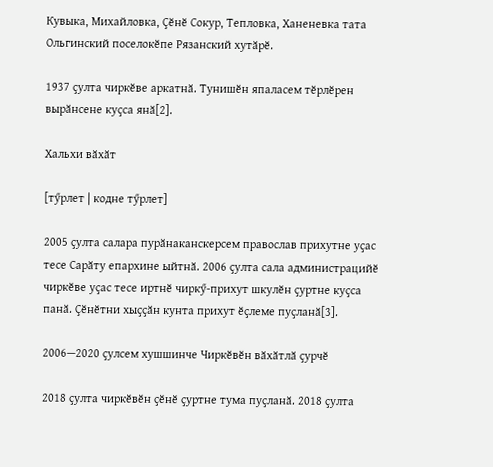Кувыка, Михайловка, Ҫӗнӗ Сокур, Тепловка, Ханеневка тата Ольгинский поселокӗпе Рязанский хутӑрӗ.

1937 ҫулта чиркӗве аркатнӑ. Тунишӗн япаласем тӗрлӗрен вырӑнсене куҫса янӑ[2].

Хальхи вӑхӑт

[тӳрлет | кодне тӳрлет]

2005 ҫулта салара пурӑнаканскерсем православ прихутне уҫас тесе Сарӑту епархине ыйтнӑ. 2006 ҫулта сала администрацийӗ чиркӗве уҫас тесе иртнӗ чиркӳ-прихут шкулӗн ҫуртне куҫса панӑ. Ҫӗнӗтни хыҫҫӑн кунта прихут ӗҫлеме пуҫланӑ[3].

2006—2020 ҫулсем хушшинче Чиркӗвӗн вӑхӑтлӑ ҫурчӗ

2018 ҫулта чиркӗвӗн ҫӗнӗ ҫуртне тума пуҫланӑ. 2018 ҫулта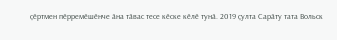ҫӗртмен пӗрремӗшӗнче ӑна тӑвас тесе кӗске кӗлӗ тунӑ. 2019 ҫулта Сарӑту тата Вольск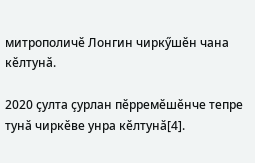митрополичӗ Лонгин чиркӳшӗн чана кӗлтунӑ.

2020 ҫулта ҫурлан пӗрремӗшӗнче тепре тунӑ чиркӗве унра кӗлтунӑ[4].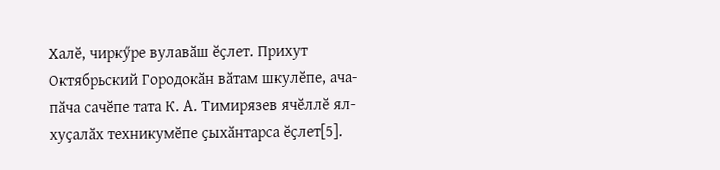Халӗ, чиркӳре вулавӑш ӗҫлет. Прихут Октябрьский Городокӑн вӑтам шкулӗпе, ача-пӑча сачӗпе тата К. А. Тимирязев ячӗллӗ ял-хуҫалӑх техникумӗпе ҫыхӑнтарса ӗҫлет[5].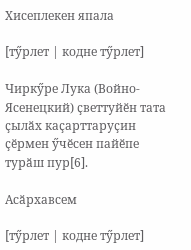Хисеплекен япала

[тӳрлет | кодне тӳрлет]

Чиркӳре Лука (Войно-Ясенецкий) ҫветтуйӗн тата ҫылӑх каҫарттаруҫин ҫӗрмен ӳчӗсен пайӗпе турӑш пур[6].

Асӑрхавсем

[тӳрлет | кодне тӳрлет]